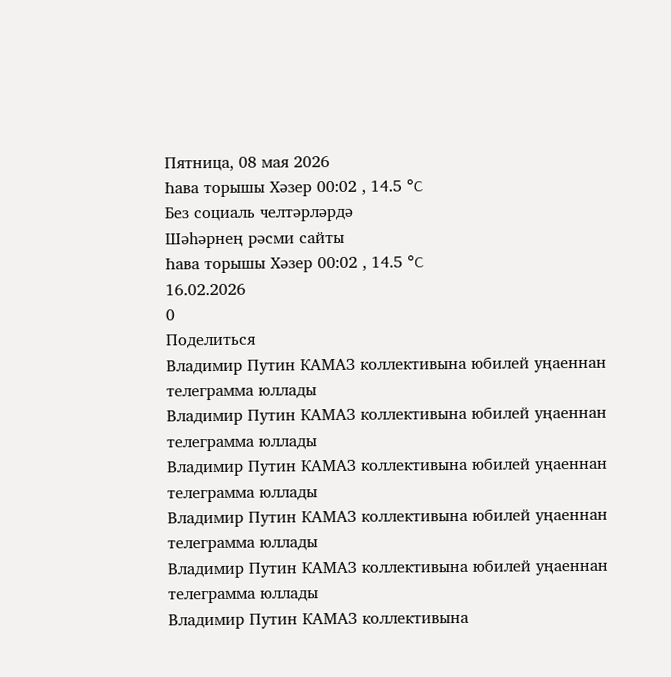Пятница, 08 мая 2026
Һава торышы Хәзер 00:02 , 14.5 °C
Без социаль челтәрләрдә
Шәһәрнең рәсми сайты
Һава торышы Хәзер 00:02 , 14.5 °C
16.02.2026
0
Поделиться
Владимир Путин КАМАЗ коллективына юбилей уңаеннан телеграмма юллады
Владимир Путин КАМАЗ коллективына юбилей уңаеннан телеграмма юллады
Владимир Путин КАМАЗ коллективына юбилей уңаеннан телеграмма юллады
Владимир Путин КАМАЗ коллективына юбилей уңаеннан телеграмма юллады
Владимир Путин КАМАЗ коллективына юбилей уңаеннан телеграмма юллады
Владимир Путин КАМАЗ коллективына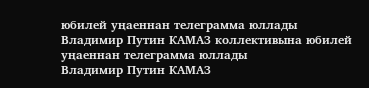юбилей уңаеннан телеграмма юллады
Владимир Путин КАМАЗ коллективына юбилей уңаеннан телеграмма юллады
Владимир Путин КАМАЗ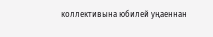коллективына юбилей уңаеннан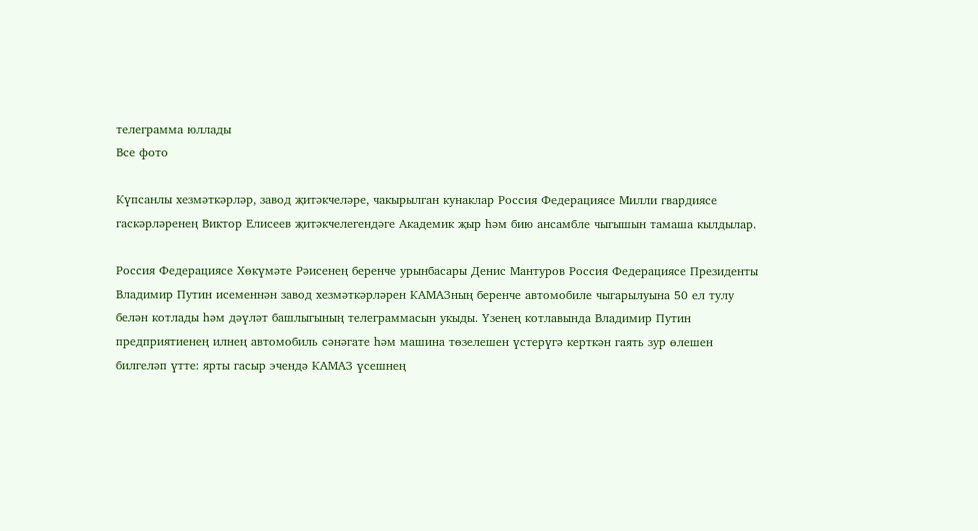телеграмма юллады
Все фото

Күпсанлы хезмәткәрләр, завод җитәкчеләре, чакырылган кунаклар Россия Федерациясе Милли гвардиясе гаскәрләренең Виктор Елисеев җитәкчелегендәге Академик җыр һәм бию ансамбле чыгышын тамаша кылдылар.

Россия Федерациясе Хөкүмәте Рәисенең беренче урынбасары Денис Мантуров Россия Федерациясе Президенты Владимир Путин исеменнән завод хезмәткәрләрен КАМАЗның беренче автомобиле чыгарылуына 50 ел тулу белән котлады һәм дәүләт башлыгының телеграммасын укыды. Үзенең котлавында Владимир Путин предприятиенең илнең автомобиль сәнәгате һәм машина төзелешен үстерүгә керткән гаять зур өлешен билгеләп үтте: ярты гасыр эчендә КАМАЗ үсешнең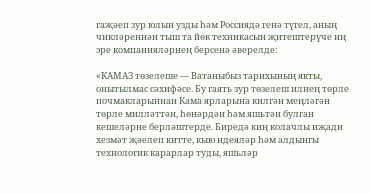гаҗәеп зур юлын узды һәм Россиядә генә түгел, аның чикләреннән тыш та йөк техникасын җитештерүче иң эре компанияләрнең берсенә әверелде:

«КАМАЗ төзелеше — Ватаныбыз тарихының якты, онытылмас сәхифәсе. Бу гаять зур төзелеш илнең төрле почмакларыннан Кама ярларына килгән меңләгән төрле милләттән, һөнәрдән һәм яшьтән булган кешеләрне берләштерде. Биредә киң колачлы иҗади хезмәт җәелеп китте, кыю идеяләр һәм алдынгы технологик карарлар туды, яшьләр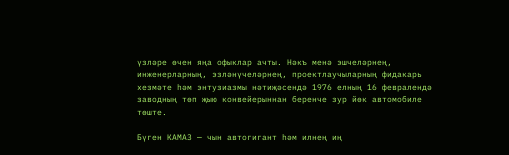үзләре өчен яңа офыклар ачты. Нәкъ менә эшчеләрнең, инженерларның, эзләнүчеләрнең, проектлаучыларның фидакарь хезмәте һәм энтузиазмы нәтиҗәсендә 1976 елның 16 февралендә заводның төп җыю конвейерыннан беренче зур йөк автомобиле төште.

Бүген КАМАЗ — чын автогигант һәм илнең иң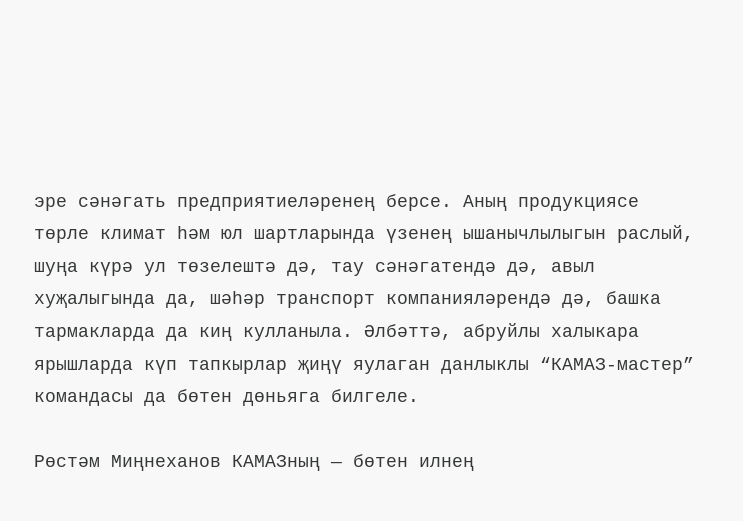эре сәнәгать предприятиеләренең берсе. Аның продукциясе төрле климат һәм юл шартларында үзенең ышанычлылыгын раслый, шуңа күрә ул төзелештә дә, тау сәнәгатендә дә, авыл хуҗалыгында да, шәһәр транспорт компанияләрендә дә, башка тармакларда да киң кулланыла. Әлбәттә, абруйлы халыкара ярышларда күп тапкырлар җиңү яулаган данлыклы “КАМАЗ-мастер” командасы да бөтен дөньяга билгеле.

Рөстәм Миңнеханов КАМАЗның — бөтен илнең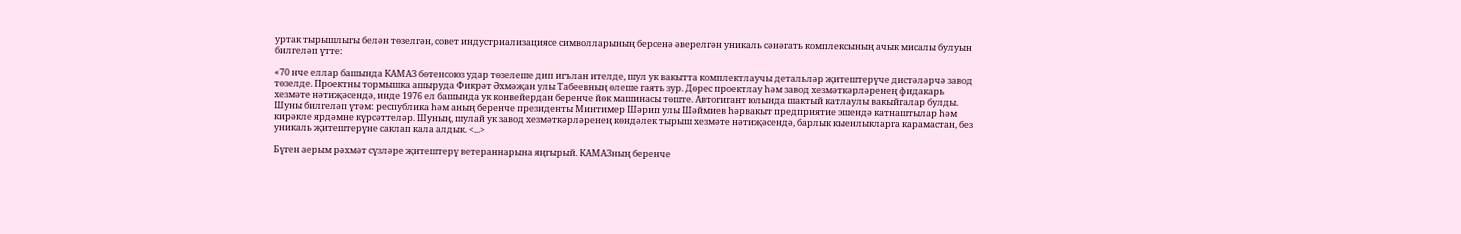уртак тырышлыгы белән төзелгән, совет индустриализациясе символларының берсенә әверелгән уникаль сәнәгать комплексының ачык мисалы булуын билгеләп үтте:

«70 нче еллар башында КАМАЗ бөтенсоюз удар төзелеше дип игълан ителде, шул ук вакытта комплектлаучы детальләр җитештерүче дистәләрчә завод төзелде. Проектны тормышка ашыруда Фикрәт Әхмәҗан улы Табеевның өлеше гаять зур. Дөрес проектлау һәм завод хезмәткәрләренең фидакарь хезмәте нәтиҗәсендә, инде 1976 ел башында ук конвейердан беренче йөк машинасы төште. Автогигант юлында шактый катлаулы вакыйгалар булды. Шуны билгеләп үтәм: республика һәм аның беренче президенты Минтимер Шәрип улы Шәймиев һәрвакыт предприятие эшендә катнаштылар һәм кирәкле ярдәмне күрсәттеләр. Шуның, шулай ук завод хезмәткәрләренең көндәлек тырыш хезмәте нәтиҗәсендә, барлык кыенлыкларга карамастан, без уникаль җитештерүне саклап кала алдык. <...>

Бүген аерым рәхмәт сүзләре җитештерү ветераннарына яңгырый. КАМАЗның беренче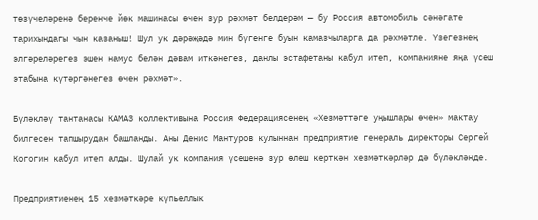төзүчеләренә беренче йөк машинасы өчен зур рәхмәт белдерәм — бу Россия автомобиль сәнәгате тарихындагы чын казаныш! Шул ук дәрәҗәдә мин бүгенге буын камазчыларга да рәхмәтле. Үзегезнең элгәреләрегез эшен намус белән дәвам иткәнегез, данлы эстафетаны кабул итеп, компанияне яңа үсеш этабына күтәргәнегез өчен рәхмәт».

Бүләкләү тантанасы КАМАЗ коллективына Россия Федерациясенең «Хезмәттәге уңышлары өчен» мактау билгесен тапшырудан башланды. Аны Денис Мантуров кулыннан предприятие генераль директоры Сергей Когогин кабул итеп алды. Шулай ук компания үсешенә зур өлеш керткән хезмәткәрләр дә бүләкләнде.

Предприятиенең 15 хезмәткәре күпьеллык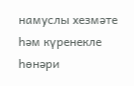намуслы хезмәте һәм күренекле һөнәри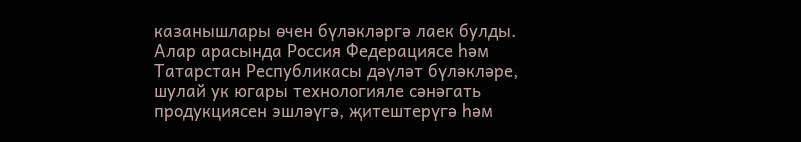казанышлары өчен бүләкләргә лаек булды. Алар арасында Россия Федерациясе һәм Татарстан Республикасы дәүләт бүләкләре, шулай ук югары технологияле сәнәгать продукциясен эшләүгә, җитештерүгә һәм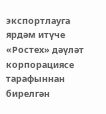экспортлауга ярдәм итүче «Ростех» дәүләт корпорациясе тарафыннан бирелгән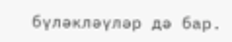бүләкләүләр дә бар.